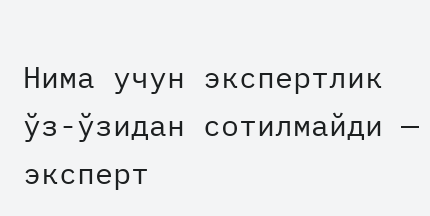Нима учун экспертлик ўз-ўзидан сотилмайди — эксперт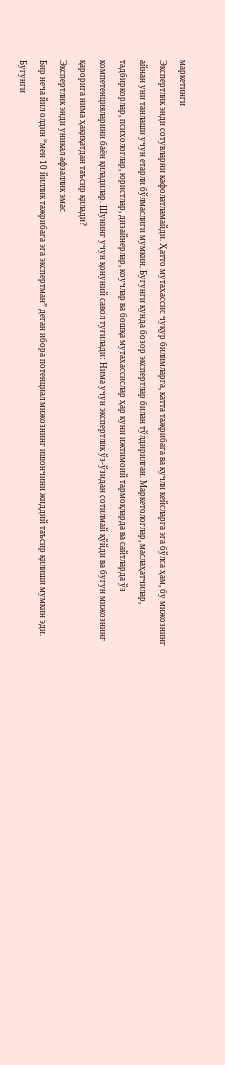маркетинги
Экспертлик энди сотувларни кафолатламайди. Ҳатто мутахассис чуқур билимларга, катта тажрибага ва кучли кейсларга эга бўлса ҳам, бу мижознинг айнан уни танлаши учун етарли бўлмаслиги мумкин. Бугунги кунда бозор экспертлар билан тўлдирилган. Маркетологлар, маслаҳатчилар, тадбиркорлар, психологлар, юристлар, дизайнерлар, коучлар ва бошқа мутахассислар ҳар куни ижтимоий тармоқларда ва сайтларда ўз компетенцияларини баён қиладилар. Шунинг учун қонуний савол туғилади: Нима учун экспертлик ўз-ўзидан сотилмай қўйди ва бугун мижознинг қарорига нима ҳақиқатдан таъсир қилади?
Экспертлик энди уникал афзаллик эмас
Бир неча йил олдин “мен 10 йиллик тажрибага эга экспертман” деган ибора потенциал мижознинг ишончини жиддий таъсир қилиши мумкин эди. Бугунги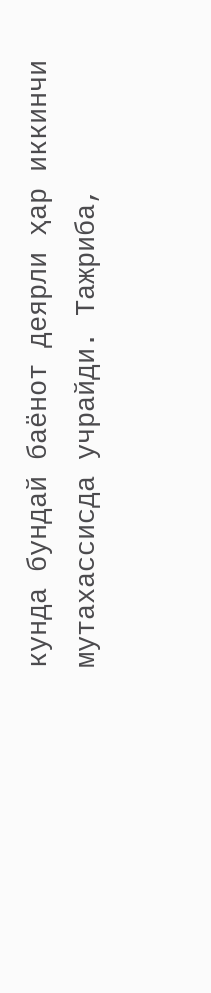кунда бундай баёнот деярли ҳар иккинчи мутахассисда учрайди. Тажриба,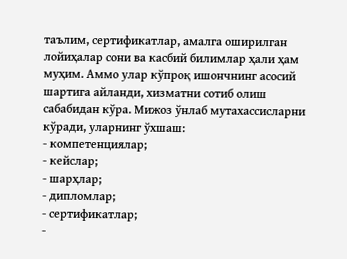таълим, сертификатлар, амалга оширилган лойиҳалар сони ва касбий билимлар ҳали ҳам муҳим. Аммо улар кўпроқ ишончнинг асосий шартига айланди, хизматни сотиб олиш сабабидан кўра. Мижоз ўнлаб мутахассисларни кўради, уларнинг ўхшаш:
- компетенциялар;
- кейслар;
- шарҳлар;
- дипломлар;
- сертификатлар;
-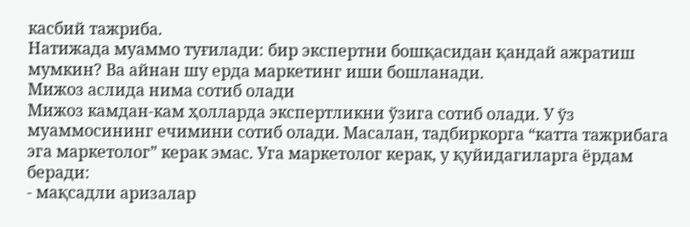касбий тажриба.
Натижада муаммо туғилади: бир экспертни бошқасидан қандай ажратиш мумкин? Ва айнан шу ерда маркетинг иши бошланади.
Мижоз аслида нима сотиб олади
Мижоз камдан-кам ҳолларда экспертликни ўзига сотиб олади. У ўз муаммосининг ечимини сотиб олади. Масалан, тадбиркорга “катта тажрибага эга маркетолог” керак эмас. Уга маркетолог керак, у қуйидагиларга ёрдам беради:
- мақсадли аризалар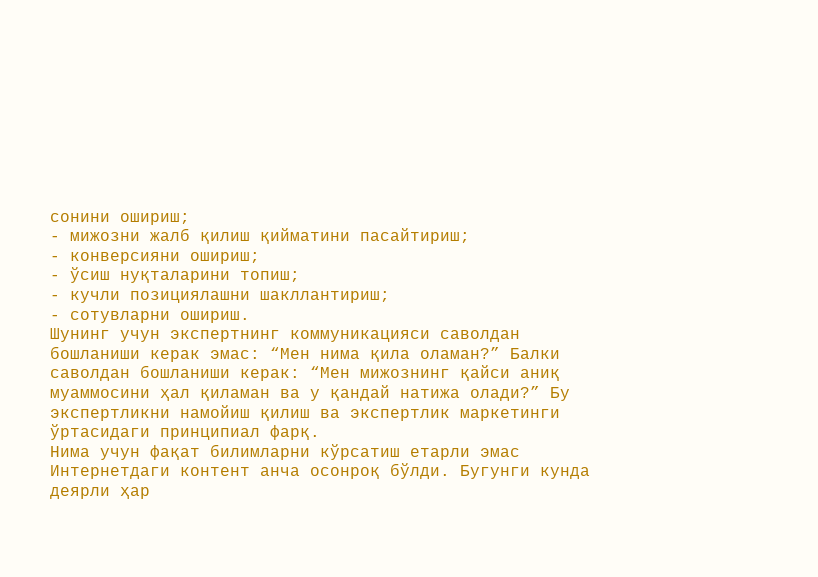сонини ошириш;
- мижозни жалб қилиш қийматини пасайтириш;
- конверсияни ошириш;
- ўсиш нуқталарини топиш;
- кучли позициялашни шакллантириш;
- сотувларни ошириш.
Шунинг учун экспертнинг коммуникацияси саволдан бошланиши керак эмас: “Мен нима қила оламан?” Балки саволдан бошланиши керак: “Мен мижознинг қайси аниқ муаммосини ҳал қиламан ва у қандай натижа олади?” Бу экспертликни намойиш қилиш ва экспертлик маркетинги ўртасидаги принципиал фарқ.
Нима учун фақат билимларни кўрсатиш етарли эмас
Интернетдаги контент анча осонроқ бўлди. Бугунги кунда деярли ҳар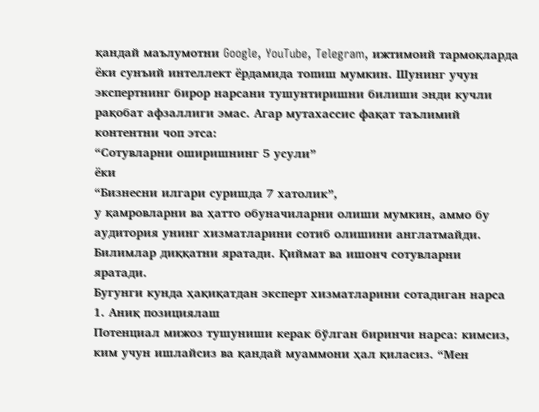қандай маълумотни Google, YouTube, Telegram, ижтимоий тармоқларда ёки сунъий интеллект ёрдамида топиш мумкин. Шунинг учун экспертнинг бирор нарсани тушунтиришни билиши энди кучли рақобат афзаллиги эмас. Агар мутахассис фақат таълимий контентни чоп этса:
“Сотувларни оширишнинг 5 усули”
ёки
“Бизнесни илгари суришда 7 хатолик”,
у қамровларни ва ҳатто обуначиларни олиши мумкин, аммо бу аудитория унинг хизматларини сотиб олишини англатмайди. Билимлар диққатни яратади. Қиймат ва ишонч сотувларни яратади.
Бугунги кунда ҳақиқатдан эксперт хизматларини сотадиган нарса
1. Аниқ позициялаш
Потенциал мижоз тушуниши керак бўлган биринчи нарса: кимсиз, ким учун ишлайсиз ва қандай муаммони ҳал қиласиз. “Мен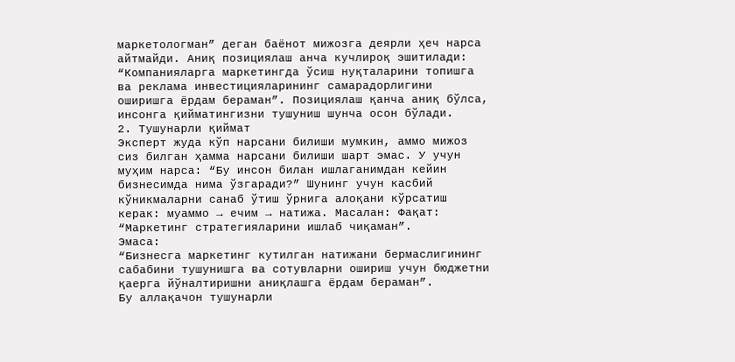маркетологман” деган баёнот мижозга деярли ҳеч нарса айтмайди. Аниқ позициялаш анча кучлироқ эшитилади: “Компанияларга маркетингда ўсиш нуқталарини топишга ва реклама инвестицияларининг самарадорлигини оширишга ёрдам бераман”. Позициялаш қанча аниқ бўлса, инсонга қийматингизни тушуниш шунча осон бўлади.
2. Тушунарли қиймат
Эксперт жуда кўп нарсани билиши мумкин, аммо мижоз сиз билган ҳамма нарсани билиши шарт эмас. У учун муҳим нарса: “Бу инсон билан ишлаганимдан кейин бизнесимда нима ўзгаради?” Шунинг учун касбий кўникмаларни санаб ўтиш ўрнига алоқани кўрсатиш керак: муаммо → ечим → натижа. Масалан: Фақат:
“Маркетинг стратегияларини ишлаб чиқаман”.
Эмаса:
“Бизнесга маркетинг кутилган натижани бермаслигининг сабабини тушунишга ва сотувларни ошириш учун бюджетни қаерга йўналтиришни аниқлашга ёрдам бераман”.
Бу аллақачон тушунарли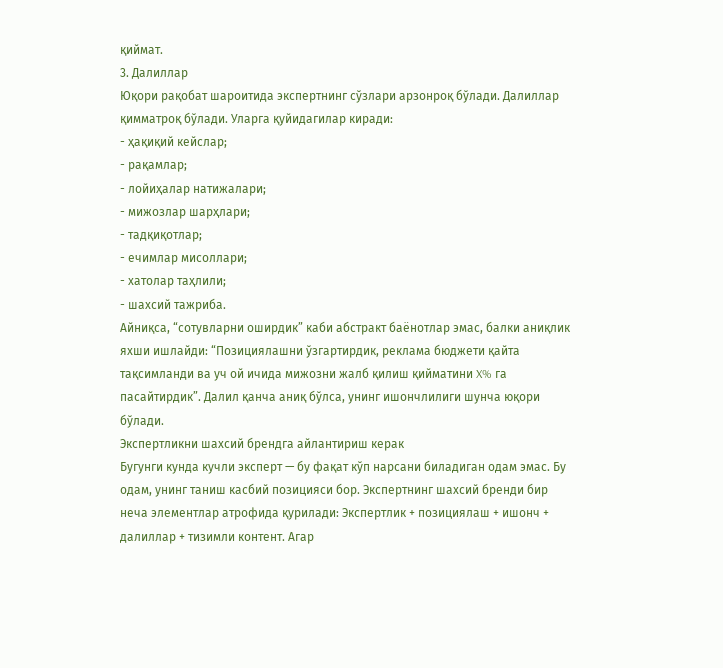қиймат.
3. Далиллар
Юқори рақобат шароитида экспертнинг сўзлари арзонроқ бўлади. Далиллар қимматроқ бўлади. Уларга қуйидагилар киради:
- ҳақиқий кейслар;
- рақамлар;
- лойиҳалар натижалари;
- мижозлар шарҳлари;
- тадқиқотлар;
- ечимлар мисоллари;
- хатолар таҳлили;
- шахсий тажриба.
Айниқса, “сотувларни оширдик” каби абстракт баёнотлар эмас, балки аниқлик яхши ишлайди: “Позициялашни ўзгартирдик, реклама бюджети қайта тақсимланди ва уч ой ичида мижозни жалб қилиш қийматини X% га пасайтирдик”. Далил қанча аниқ бўлса, унинг ишончлилиги шунча юқори бўлади.
Экспертликни шахсий брендга айлантириш керак
Бугунги кунда кучли эксперт — бу фақат кўп нарсани биладиган одам эмас. Бу одам, унинг таниш касбий позицияси бор. Экспертнинг шахсий бренди бир неча элементлар атрофида қурилади: Экспертлик + позициялаш + ишонч + далиллар + тизимли контент. Агар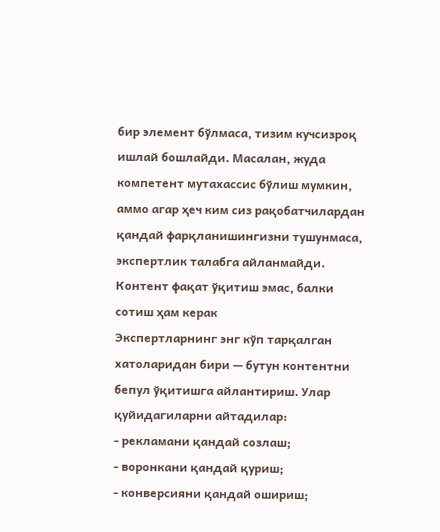бир элемент бўлмаса, тизим кучсизроқ ишлай бошлайди. Масалан, жуда компетент мутахассис бўлиш мумкин, аммо агар ҳеч ким сиз рақобатчилардан қандай фарқланишингизни тушунмаса, экспертлик талабга айланмайди.
Контент фақат ўқитиш эмас, балки сотиш ҳам керак
Экспертларнинг энг кўп тарқалган хатоларидан бири — бутун контентни бепул ўқитишга айлантириш. Улар қуйидагиларни айтадилар:
- рекламани қандай созлаш;
- воронкани қандай қуриш;
- конверсияни қандай ошириш;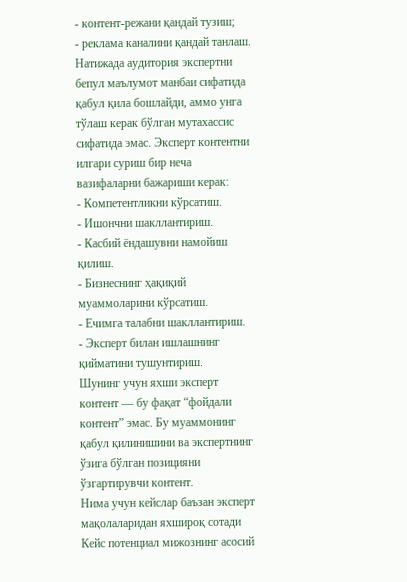- контент-режани қандай тузиш;
- реклама каналини қандай танлаш.
Натижада аудитория экспертни бепул маълумот манбаи сифатида қабул қила бошлайди, аммо унга тўлаш керак бўлган мутахассис сифатида эмас. Эксперт контентни илгари суриш бир неча вазифаларни бажариши керак:
- Компетентликни кўрсатиш.
- Ишончни шакллантириш.
- Касбий ёндашувни намойиш қилиш.
- Бизнеснинг ҳақиқий муаммоларини кўрсатиш.
- Ечимга талабни шакллантириш.
- Эксперт билан ишлашнинг қийматини тушунтириш.
Шунинг учун яхши эксперт контент — бу фақат “фойдали контент” эмас. Бу муаммонинг қабул қилинишини ва экспертнинг ўзига бўлган позицияни ўзгартирувчи контент.
Нима учун кейслар баъзан эксперт мақолаларидан яхшироқ сотади
Кейс потенциал мижознинг асосий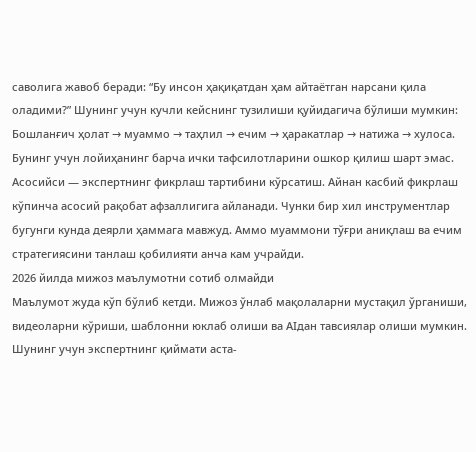саволига жавоб беради: “Бу инсон ҳақиқатдан ҳам айтаётган нарсани қила оладими?” Шунинг учун кучли кейснинг тузилиши қуйидагича бўлиши мумкин: Бошланғич ҳолат → муаммо → таҳлил → ечим → ҳаракатлар → натижа → хулоса. Бунинг учун лойиҳанинг барча ички тафсилотларини ошкор қилиш шарт эмас. Асосийси — экспертнинг фикрлаш тартибини кўрсатиш. Айнан касбий фикрлаш кўпинча асосий рақобат афзаллигига айланади. Чунки бир хил инструментлар бугунги кунда деярли ҳаммага мавжуд. Аммо муаммони тўғри аниқлаш ва ечим стратегиясини танлаш қобилияти анча кам учрайди.
2026 йилда мижоз маълумотни сотиб олмайди
Маълумот жуда кўп бўлиб кетди. Мижоз ўнлаб мақолаларни мустақил ўрганиши, видеоларни кўриши, шаблонни юклаб олиши ва AIдан тавсиялар олиши мумкин. Шунинг учун экспертнинг қиймати аста-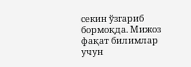секин ўзгариб бормоқда. Мижоз фақат билимлар учун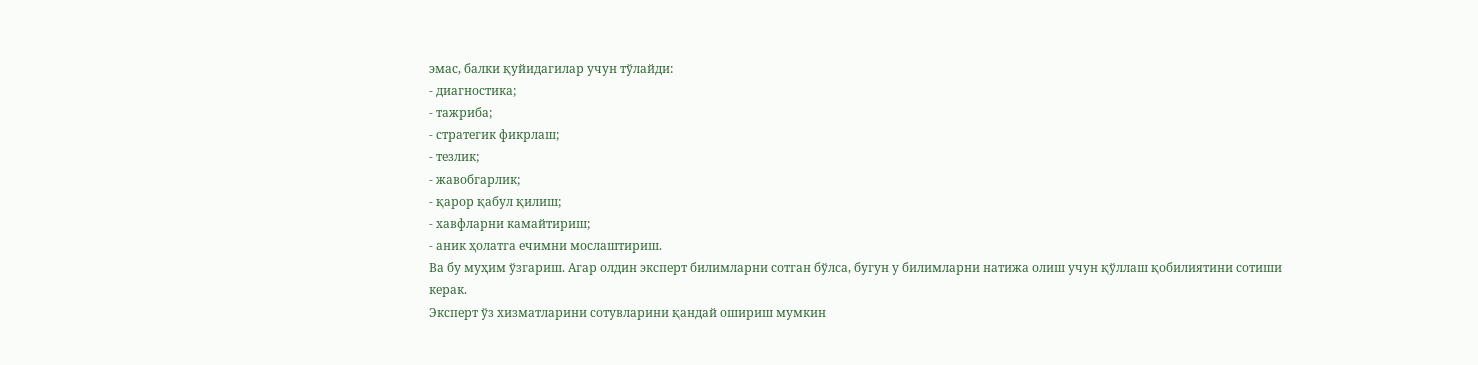эмас, балки қуйидагилар учун тўлайди:
- диагностика;
- тажриба;
- стратегик фикрлаш;
- тезлик;
- жавобгарлик;
- қарор қабул қилиш;
- хавфларни камайтириш;
- аник ҳолатга ечимни мослаштириш.
Ва бу муҳим ўзгариш. Агар олдин эксперт билимларни сотган бўлса, бугун у билимларни натижа олиш учун қўллаш қобилиятини сотиши керак.
Эксперт ўз хизматларини сотувларини қандай ошириш мумкин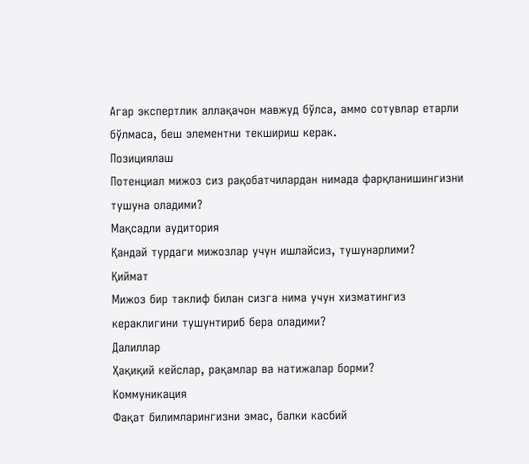Агар экспертлик аллақачон мавжуд бўлса, аммо сотувлар етарли бўлмаса, беш элементни текшириш керак.
Позициялаш
Потенциал мижоз сиз рақобатчилардан нимада фарқланишингизни тушуна оладими?
Мақсадли аудитория
Қандай турдаги мижозлар учун ишлайсиз, тушунарлими?
Қиймат
Мижоз бир таклиф билан сизга нима учун хизматингиз кераклигини тушунтириб бера оладими?
Далиллар
Ҳақиқий кейслар, рақамлар ва натижалар борми?
Коммуникация
Фақат билимларингизни эмас, балки касбий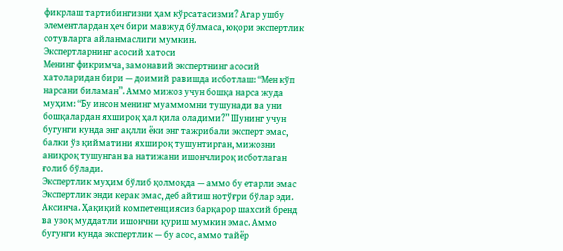фикрлаш тартибингизни ҳам кўрсатасизми? Агар ушбу элементлардан ҳеч бири мавжуд бўлмаса, юқори экспертлик сотувларга айланмаслиги мумкин.
Экспертларнинг асосий хатоси
Менинг фикримча, замонавий экспертнинг асосий хатоларидан бири — доимий равишда исботлаш: “Мен кўп нарсани биламан”. Аммо мижоз учун бошқа нарса жуда муҳим: “Бу инсон менинг муаммомни тушунади ва уни бошқалардан яхшироқ ҳал қила оладими?” Шунинг учун бугунги кунда энг ақлли ёки энг тажрибали эксперт эмас, балки ўз қийматини яхшироқ тушунтирган, мижозни аниқроқ тушунган ва натижани ишончлироқ исботлаган ғолиб бўлади.
Экспертлик муҳим бўлиб қолмоқда — аммо бу етарли эмас
Экспертлик энди керак эмас, деб айтиш нотўғри бўлар эди. Аксинча. Ҳақиқий компетенциясиз барқарор шахсий бренд ва узоқ муддатли ишончни қуриш мумкин эмас. Аммо бугунги кунда экспертлик — бу асос, аммо тайёр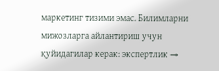маркетинг тизими эмас. Билимларни мижозларга айлантириш учун қуйидагилар керак: экспертлик →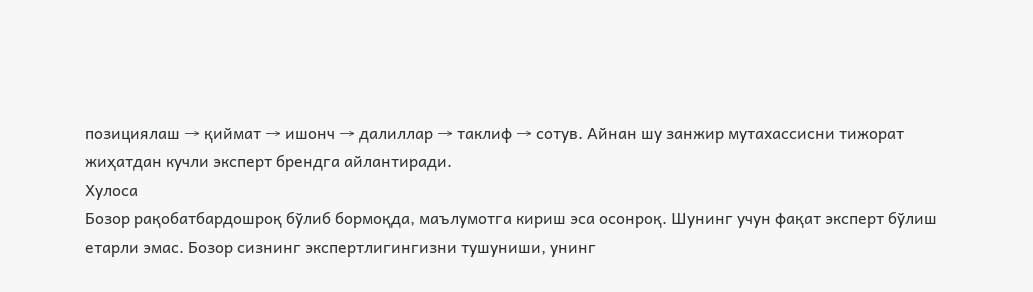позициялаш → қиймат → ишонч → далиллар → таклиф → сотув. Айнан шу занжир мутахассисни тижорат жиҳатдан кучли эксперт брендга айлантиради.
Хулоса
Бозор рақобатбардошроқ бўлиб бормоқда, маълумотга кириш эса осонроқ. Шунинг учун фақат эксперт бўлиш етарли эмас. Бозор сизнинг экспертлигингизни тушуниши, унинг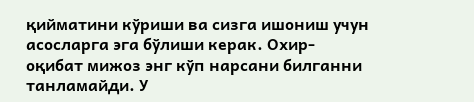қийматини кўриши ва сизга ишониш учун асосларга эга бўлиши керак. Охир-оқибат мижоз энг кўп нарсани билганни танламайди. У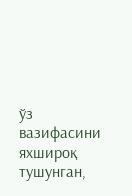ўз вазифасини яхшироқ тушунган,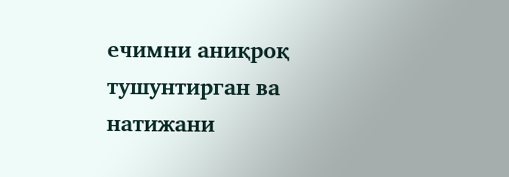ечимни аниқроқ тушунтирган ва натижани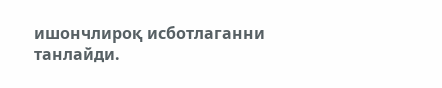ишончлироқ исботлаганни танлайди.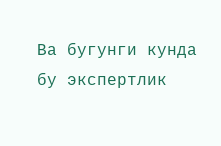Ва бугунги кунда бу экспертлик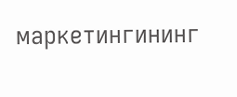маркетингининг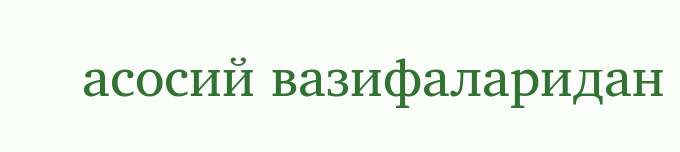асосий вазифаларидан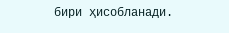бири ҳисобланади.